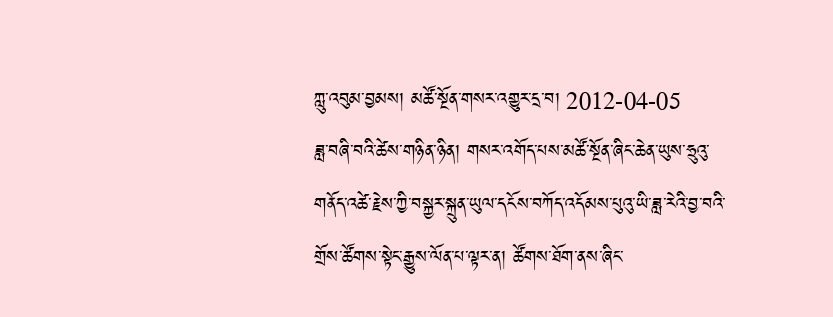ཀླུ་འབུམ་བྱམས། མཚོ་སྔོན་གསར་འགྱུར་དྲ་བ། 2012-04-05
ཟླ་བཞི་བའི་ཚེས་གཉིན་ཉིན། གསར་འགོད་པས་མཚོ་སྔོན་ཞིང་ཆེན་ཡུས་ཧྲུའུ་གནོད་འཚེ་རྗེས་ཀྱི་བསྐྱར་སྐྲུན་ཡུལ་དངོས་བཀོད་འདོམས་པུའུ་ཡི་ཟླ་རེའི་བྱ་བའི་གྲོས་ཚོགས་སྟེང་རྒྱུས་ལོན་པ་ལྟར་ན། ཚོགས་ཐོག་ནས་ཞིང་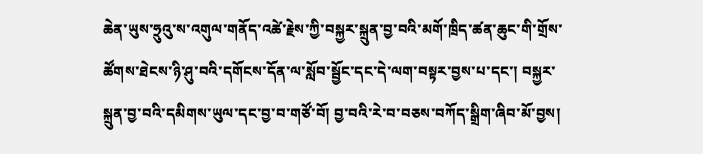ཆེན་ཡུས་ཧྲུའུ་ས་འགུལ་གནོད་འཚེ་རྗེས་ཀྱི་བསྐྱར་སྐྲུན་བྱ་བའི་མགོ་ཁྲིད་ཚན་ཆུང་གི་གྲོས་ཚོགས་ཐེངས་ཉི་ཤུ་བའི་དགོངས་དོན་ལ་སློབ་སྦྱོང་དང་དེ་ལག་བསྟར་བྱས་པ་དང་། བསྐྱར་སྐྲུན་བྱ་བའི་དམིགས་ཡུལ་དང་བྱ་བ་གཙོ་བོ། བྱ་བའི་རེ་བ་བཅས་བཀོད་སྒྲིག་ཞིབ་མོ་བྱས།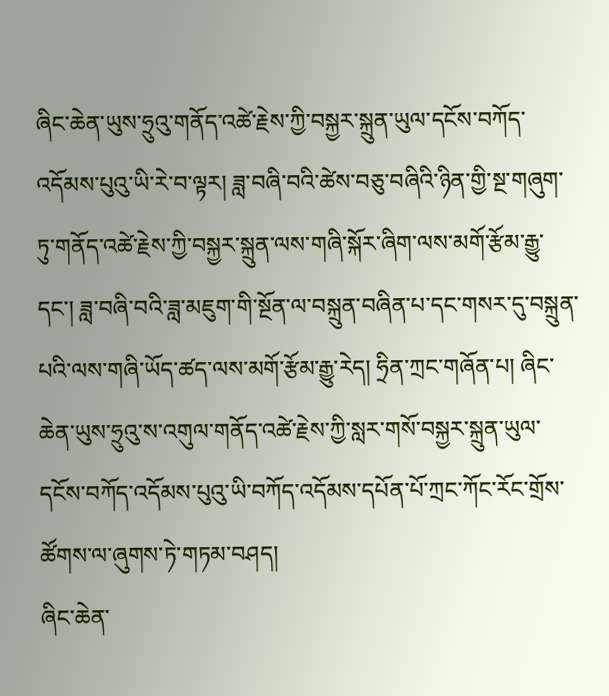ཞིང་ཆེན་ཡུས་ཧྲུའུ་གནོད་འཚེ་རྗེས་ཀྱི་བསྐྱར་སྐྲུན་ཡུལ་དངོས་བཀོད་འདོམས་པུའུ་ཡི་རེ་བ་ལྟར། ཟླ་བཞི་བའི་ཚེས་བཅུ་བཞིའི་ཉིན་གྱི་སྔ་གཞུག་ཏུ་གནོད་འཚེ་རྗེས་ཀྱི་བསྐྱར་སྐྲུན་ལས་གཞི་སྐོར་ཞིག་ལས་མགོ་རྩོམ་རྒྱུ་དང་། ཟླ་བཞི་བའི་ཟླ་མཇུག་གི་སྔོན་ལ་བསྐྲུན་བཞིན་པ་དང་གསར་དུ་བསྐྲུན་པའི་ལས་གཞི་ཡོད་ཚད་ལས་མགོ་རྩོམ་རྒྱུ་རེད། ཧྲིན་ཀྲང་གཞོན་པ། ཞིང་ཆེན་ཡུས་ཧྲུའུ་ས་འགུལ་གནོད་འཚེ་རྗེས་ཀྱི་སླར་གསོ་བསྐྱར་སྐྲུན་ཡུལ་དངོས་བཀོད་འདོམས་པུའུ་ཡི་བཀོད་འདོམས་དཔོན་པོ་ཀྲང་ཀོང་རོང་གྲོས་ཚོགས་ལ་ཞུགས་ཏེ་གཏམ་བཤད།
ཞིང་ཆེན་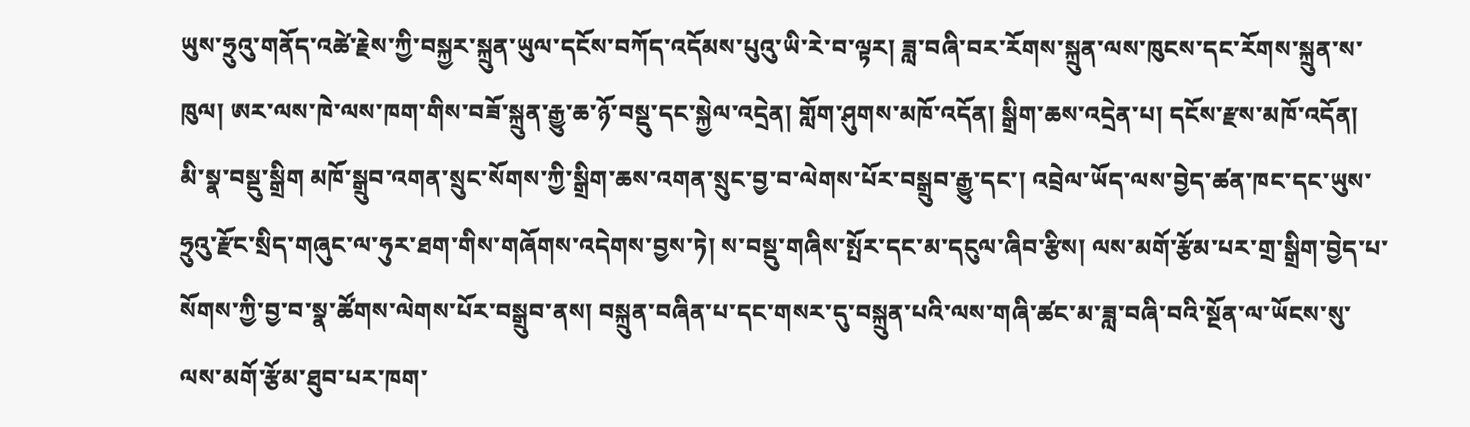ཡུས་ཧྲུའུ་གནོད་འཚེ་རྗེས་ཀྱི་བསྐྱར་སྐྲུན་ཡུལ་དངོས་བཀོད་འདོམས་པུའུ་ཡི་རེ་བ་ལྟར། ཟླ་བཞི་བར་རོགས་སྐྲུན་ལས་ཁུངས་དང་རོགས་སྐྲུན་ས་ཁུལ། ཨར་ལས་ཁེ་ལས་ཁག་གིས་བཟོ་སྐྲུན་རྒྱུ་ཆ་ཉོ་བསྡུ་དང་སྐྱེལ་འདྲེན། གློག་ཤུགས་མཁོ་འདོན། སྒྲིག་ཆས་འདྲེན་པ། དངོས་རྫས་མཁོ་འདོན། མི་སྣ་བསྡུ་སྒྲིག མཁོ་སྒྲུབ་འགན་སྲུང་སོགས་ཀྱི་སྒྲིག་ཆས་འགན་སྲུང་བྱ་བ་ལེགས་པོར་བསྒྲུབ་རྒྱུ་དང་། འབྲེལ་ཡོད་ལས་བྱེད་ཚན་ཁང་དང་ཡུས་ཧྲུའུ་རྫོང་སྲིད་གཞུང་ལ་ཧུར་ཐག་གིས་གཞོགས་འདེགས་བྱས་ཏེ། ས་བསྡུ་གཞིས་སྤོར་དང་མ་དངུལ་ཞིབ་རྩིས། ལས་མགོ་རྩོམ་པར་གྲ་སྒྲིག་བྱེད་པ་སོགས་ཀྱི་བྱ་བ་སྣ་ཚོགས་ལེགས་པོར་བསྒྲུབ་ནས། བསྐྲུན་བཞིན་པ་དང་གསར་དུ་བསྐྲུན་པའི་ལས་གཞི་ཚང་མ་ཟླ་བཞི་བའི་སྔོན་ལ་ཡོངས་སུ་ལས་མགོ་རྩོམ་ཐུབ་པར་ཁག་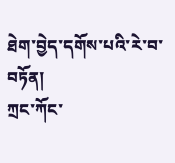ཐེག་བྱེད་དགོས་པའི་རེ་བ་བཏོན།
ཀྲང་ཀོང་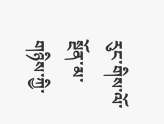རུང་གིས་ལོ་སྔོན་མ་གཉིས་ཀྱི་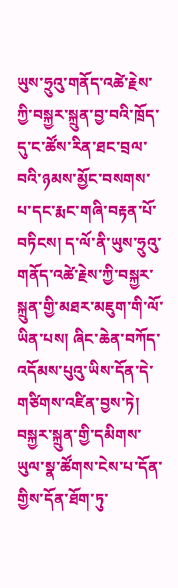ཡུས་ཧྲུའུ་གནོད་འཚེ་རྗེས་ཀྱི་བསྐྱར་སྐྲུན་བྱ་བའི་ཁྲོད་དུ་ང་ཚོས་རིན་ཐང་བྲལ་བའི་ཉམས་མྱོང་བསགས་པ་དང་རྨང་གཞི་བརྟན་པོ་བཏིངས། ད་ལོ་ནི་ཡུས་ཧྲུའུ་གནོད་འཚེ་རྗེས་ཀྱི་བསྐྱར་སྐྲུན་གྱི་མཐར་མཇུག་གི་ལོ་ཡིན་པས། ཞིང་ཆེན་བཀོད་འདོམས་པུའུ་ཡིས་དོན་དེ་གཙིགས་འཛིན་བྱས་ཏེ། བསྐྱར་སྐྲུན་གྱི་དམིགས་ཡུལ་སྣ་ཚོགས་ངེས་པ་དོན་གྱིས་དོན་ཐོག་ཏུ་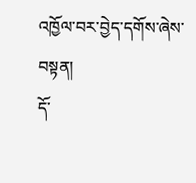འཁྱོལ་བར་བྱེད་དགོས་ཞེས་བསྟན།
དོ་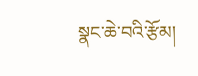སྣང་ཆེ་བའི་རྩོམ།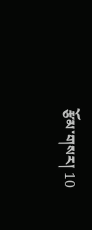རྩོམ་གསར། 10